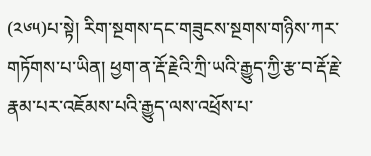(༢༦༥)པ་སྟེ། རིག་སྔགས་དང་གཟུངས་སྔགས་གཉིས་ཀར་གཏོགས་པ་ཡིན། ཕྱག་ན་རྡོ་རྗེའི་ཀྲི་ཡའི་རྒྱུད་ཀྱི་རྩ་བ་རྡོ་རྗེ་རྣམ་པར་འཇོམས་པའི་རྒྱུད་ལས་འཕྲོས་པ་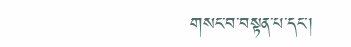གསང་བ་བསྟན་པ་དང་།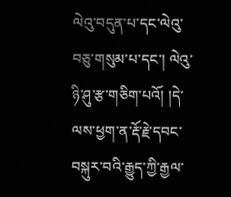ལེའུ་བདུན་པ་དང་ལེའུ་བཅུ་གསུམ་པ་དང་། ལེའུ་ཉི་ཤུ་རྩ་གཅིག་པའོ། །དེ་ལས་ཕྱག་ན་རྡོ་རྗེ་དབང་བསྐུར་བའི་རྒྱུད་ཀྱི་རྒྱལ་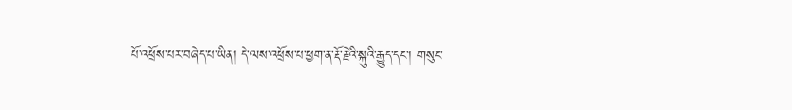པོ་འཕྲོས་པར་བཞེད་པ་ཡིན། དེ་ལས་འཕྲོས་པ་ཕྱག་ན་རྡོ་རྗེའི་སྐུའི་རྒྱུད་དང་། གསུང་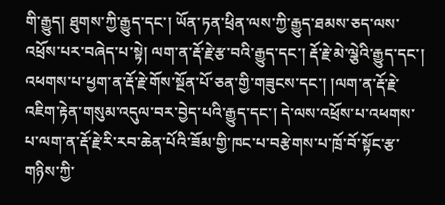གི་རྒྱུད། ཐུགས་ཀྱི་རྒྱུད་དང་། ཡོན་ཏན་ཕྲིན་ལས་ཀྱི་རྒྱུད་ཐམས་ཅད་ལས་འཕྲོས་པར་བཞེད་པ་སྟེ། ལག་ན་རྡོ་རྗེ་རྩ་བའི་རྒྱུད་དང་། རྡོ་རྗེ་མེ་ལྕེའི་རྒྱུད་དང་། འཕགས་པ་ཕྱག་ན་རྡོ་རྗེ་གོས་སྔོན་པོ་ཅན་གྱི་གཟུངས་དང་། །ལག་ན་རྡོ་རྗེ་འཇིག་རྟེན་གསུམ་འདུལ་བར་བྱེད་པའི་རྒྱུད་དང་། དེ་ལས་འཕྲོས་པ་འཕགས་པ་ལག་ན་རྡོ་རྗེ་རི་རབ་ཆེན་པོའི་ཟོམ་གྱི་ཁང་པ་བརྩེགས་པ་ཁྲོ་བོ་སྟོང་རྩ་གཉིས་ཀྱི་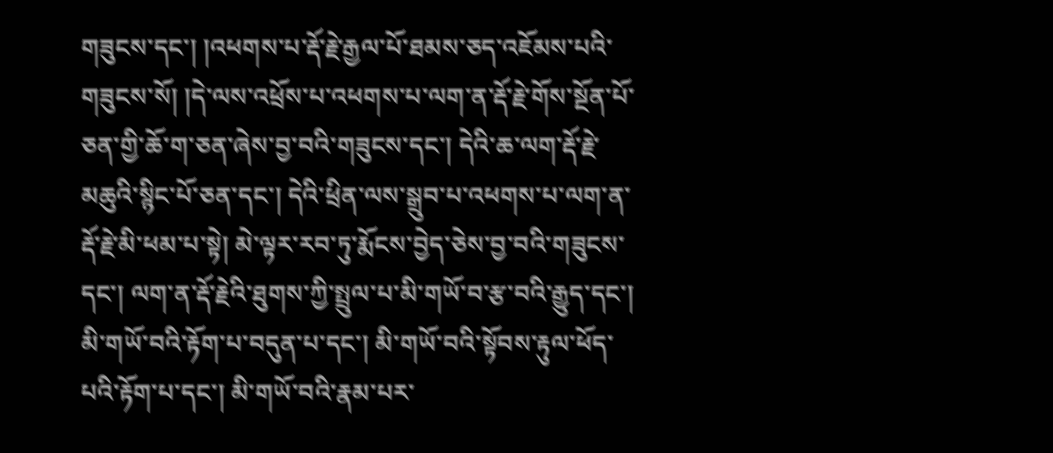གཟུངས་དང་། །འཕགས་པ་རྡོ་རྗེ་རྒྱལ་པོ་ཐམས་ཅད་འཇོམས་པའི་གཟུངས་སོ། །དེ་ལས་འཕྲོས་པ་འཕགས་པ་ལག་ན་རྡོ་རྗེ་གོས་སྔོན་པོ་ཅན་གྱི་ཆོ་ག་ཅན་ཞེས་བྱ་བའི་གཟུངས་དང་། དེའི་ཆ་ལག་རྡོ་རྗེ་མཆུའི་སྙིང་པོ་ཅན་དང་། དེའི་ཕྲིན་ལས་སྒྲུབ་པ་འཕགས་པ་ལག་ན་རྡོ་རྗེ་མི་ཕམ་པ་སྟེ། མེ་ལྟར་རབ་ཏུ་རྨོངས་བྱེད་ཅེས་བྱ་བའི་གཟུངས་དང་། ལག་ན་རྡོ་རྗེའི་ཐུགས་ཀྱི་སྤྲུལ་པ་མི་གཡོ་བ་རྩ་བའི་རྒྱུད་དང་། མི་གཡོ་བའི་རྟོག་པ་བདུན་པ་དང་། མི་གཡོ་བའི་སྟོབས་རྟུལ་ཕོད་པའི་རྟོག་པ་དང་། མི་གཡོ་བའི་རྣམ་པར་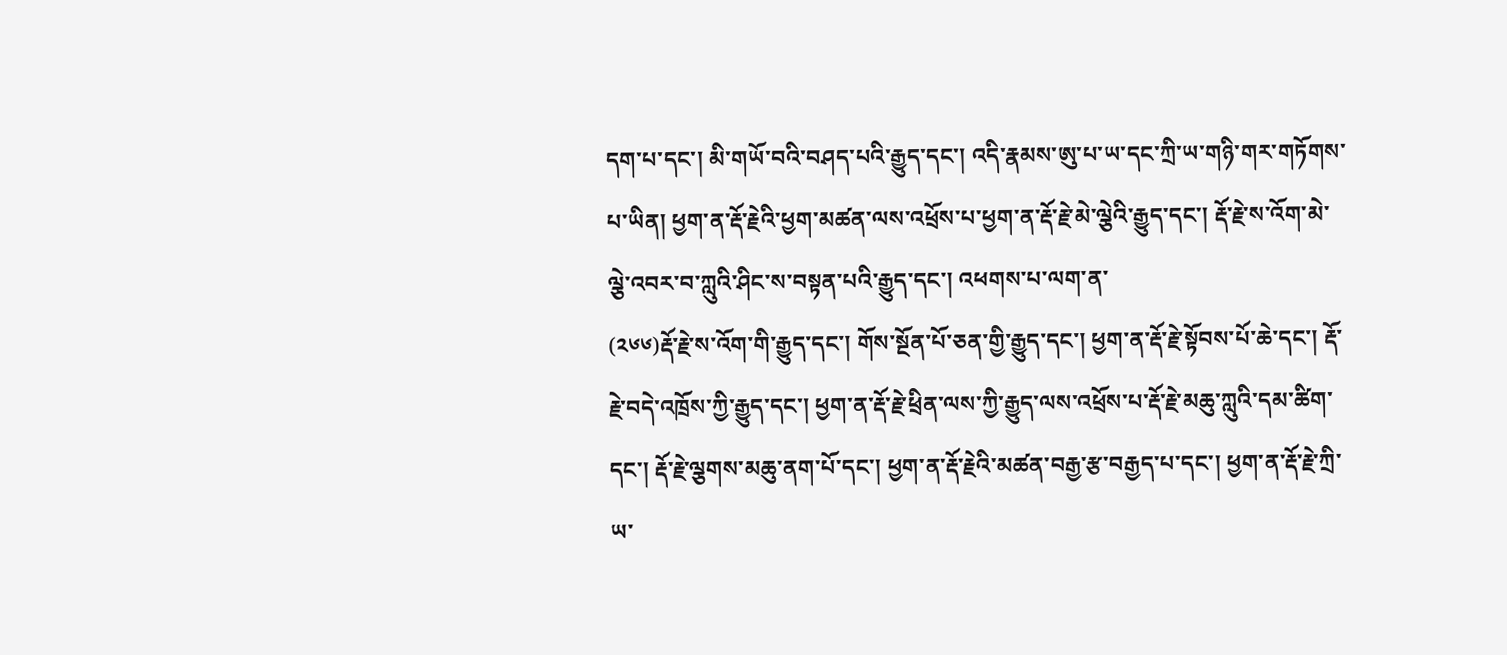དག་པ་དང་། མི་གཡོ་བའི་བཤད་པའི་རྒྱུད་དང་། འདི་རྣམས་ཨུ་པ་ཡ་དང་ཀྲི་ཡ་གཉི་གར་གཏོགས་པ་ཡིན། ཕྱག་ན་རྡོ་རྗེའི་ཕྱག་མཚན་ལས་འཕྲོས་པ་ཕྱག་ན་རྡོ་རྗེ་མེ་ལྕེའི་རྒྱུད་དང་། རྡོ་རྗེ་ས་འོག་མེ་ལྕེ་འབར་བ་ཀླུའི་ཤིང་ས་བསྟན་པའི་རྒྱུད་དང་། འཕགས་པ་ལག་ན་
(༢༦༦)རྡོ་རྗེ་ས་འོག་གི་རྒྱུད་དང་། གོས་སྔོན་པོ་ཅན་གྱི་རྒྱུད་དང་། ཕྱག་ན་རྡོ་རྗེ་སྟོབས་པོ་ཆེ་དང་། རྡོ་རྗེ་བདེ་འཁྲོས་ཀྱི་རྒྱུད་དང་། ཕྱག་ན་རྡོ་རྗེ་ཕྲིན་ལས་ཀྱི་རྒྱུད་ལས་འཕྲོས་པ་རྡོ་རྗེ་མཆུ་ཀླུའི་དམ་ཚིག་དང་། རྡོ་རྗེ་ལྕགས་མཆུ་ནག་པོ་དང་། ཕྱག་ན་རྡོ་རྗེའི་མཚན་བརྒྱ་རྩ་བརྒྱད་པ་དང་། ཕྱག་ན་རྡོ་རྗེ་ཀྲི་ཡ་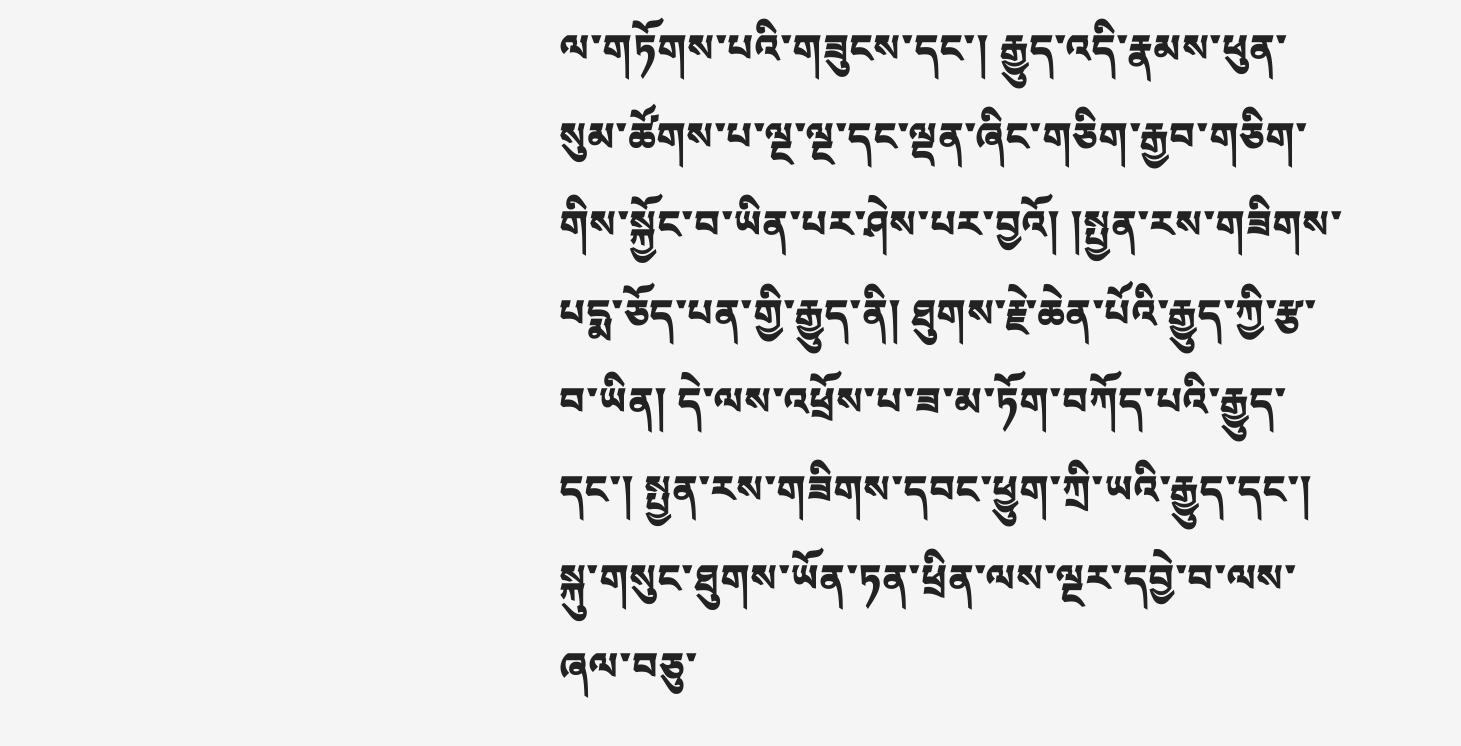ལ་གཏོགས་པའི་གཟུངས་དང་། རྒྱུད་འདི་རྣམས་ཕུན་སུམ་ཚོགས་པ་ལྔ་ལྔ་དང་ལྡན་ཞིང་གཅིག་རྒྱབ་གཅིག་གིས་སྐྱོང་བ་ཡིན་པར་ཤེས་པར་བྱའོ། །སྤྱན་རས་གཟིགས་པདྨ་ཅོད་པན་གྱི་རྒྱུད་ནི། ཐུགས་རྗེ་ཆེན་པོའི་རྒྱུད་ཀྱི་རྩ་བ་ཡིན། དེ་ལས་འཕྲོས་པ་ཟ་མ་ཏོག་བཀོད་པའི་རྒྱུད་དང་། སྤྱན་རས་གཟིགས་དབང་ཕྱུག་ཀྲི་ཡའི་རྒྱུད་དང་། སྐུ་གསུང་ཐུགས་ཡོན་ཏན་ཕྲིན་ལས་ལྔར་དབྱེ་བ་ལས་ཞལ་བཅུ་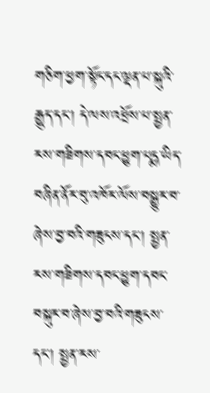གཅིག་ཕྱག་སྟོང་དང་ལྡན་པ་སྐུའི་རྒྱུད་དང་། དེ་ལས་འཕྲོས་པ་སྤྱན་རས་གཟིགས་དབང་ཕྱུག་པདྨ་ཡིད་བཞིན་ནོར་བུ་འཁོར་ལོས་བསྒྱུར་བ་ཞེས་བྱ་བའི་གཟུངས་དང་། སྤྱན་རས་གཟིགས་དབང་ཕྱུག་དབང་བསྐུར་བ་ཞེས་བྱ་བའི་གཟུངས་དང་། སྤྱན་རས་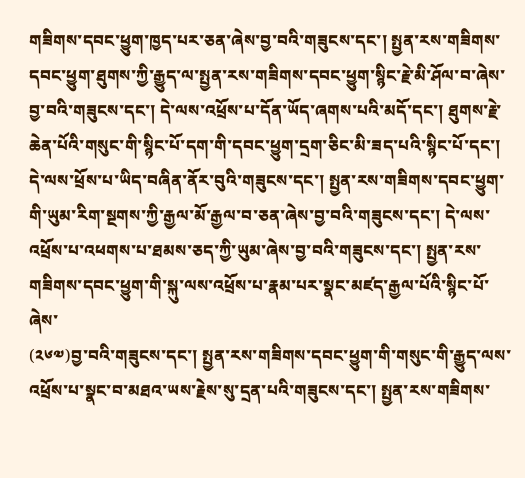གཟིགས་དབང་ཕྱུག་ཁྱད་པར་ཅན་ཞེས་བྱ་བའི་གཟུངས་དང་། སྤྱན་རས་གཟིགས་དབང་ཕྱུག་ཐུགས་ཀྱི་རྒྱུད་ལ་སྤྱན་རས་གཟིགས་དབང་ཕྱུག་སྙིང་རྗེ་མི་ཤོལ་བ་ཞེས་བྱ་བའི་གཟུངས་དང་། དེ་ལས་འཕྲོས་པ་དོན་ཡོད་ཞགས་པའི་མདོ་དང་། ཐུགས་རྗེ་ཆེན་པོའི་གསུང་གི་སྙིང་པོ་དག་གི་དབང་ཕྱུག་དྲག་ཅིང་མི་ཟད་པའི་སྙིང་པོ་དང་། དེ་ལས་ཕྲོས་པ་ཡིད་བཞིན་ནོར་བུའི་གཟུངས་དང་། སྤྱན་རས་གཟིགས་དབང་ཕྱུག་གི་ཡུམ་རིག་སྔགས་ཀྱི་རྒྱལ་མོ་རྒྱལ་བ་ཅན་ཞེས་བྱ་བའི་གཟུངས་དང་། དེ་ལས་འཕྲོས་པ་འཕགས་པ་ཐམས་ཅད་ཀྱི་ཡུམ་ཞེས་བྱ་བའི་གཟུངས་དང་། སྤྱན་རས་གཟིགས་དབང་ཕྱུག་གི་སྐུ་ལས་འཕྲོས་པ་རྣམ་པར་སྣང་མཛད་རྒྱལ་པོའི་སྙིང་པོ་ཞེས་
(༢༦༧)བྱ་བའི་གཟུངས་དང་། སྤྱན་རས་གཟིགས་དབང་ཕྱུག་གི་གསུང་གི་རྒྱུད་ལས་འཕྲོས་པ་སྣང་བ་མཐའ་ཡས་རྗེས་སུ་དྲན་པའི་གཟུངས་དང་། སྤྱན་རས་གཟིགས་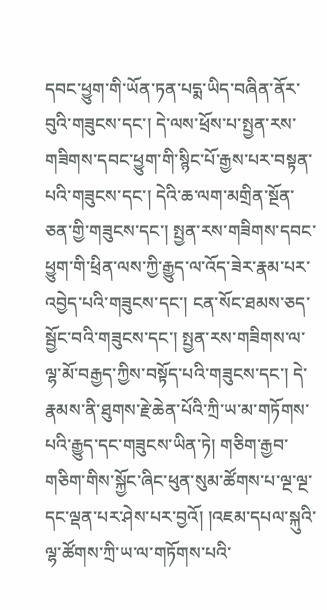དབང་ཕྱུག་གི་ཡོན་ཏན་པདྨ་ཡིད་བཞིན་ནོར་བུའི་གཟུངས་དང་། དེ་ལས་ཕྲོས་པ་སྤྱན་རས་གཟིགས་དབང་ཕྱུག་གི་སྙིང་པོ་རྒྱས་པར་བསྟན་པའི་གཟུངས་དང་། དེའི་ཆ་ལག་མགྲིན་སྔོན་ཅན་གྱི་གཟུངས་དང་། སྤྱན་རས་གཟིགས་དབང་ཕྱུག་གི་ཕྲིན་ལས་ཀྱི་རྒྱུད་ལ་འོད་ཟེར་རྣམ་པར་འབྱེད་པའི་གཟུངས་དང་། ངན་སོང་ཐམས་ཅད་སྦྱོང་བའི་གཟུངས་དང་། སྤྱན་རས་གཟིགས་ལ་ལྷ་མོ་བརྒྱད་ཀྱིས་བསྟོད་པའི་གཟུངས་དང་། དེ་རྣམས་ནི་ཐུགས་རྗེ་ཆེན་པོའི་ཀྲི་ཡ་མ་གཏོགས་པའི་རྒྱུད་དང་གཟུངས་ཡིན་ཏེ། གཅིག་རྒྱབ་གཅིག་གིས་སྐྱོང་ཞིང་ཕུན་སུམ་ཚོགས་པ་ལྔ་ལྔ་དང་ལྡན་པར་ཤེས་པར་བྱའོ། །འཇམ་དཔལ་སྐུའི་ལྷ་ཚོགས་ཀྲི་ཡ་ལ་གཏོགས་པའི་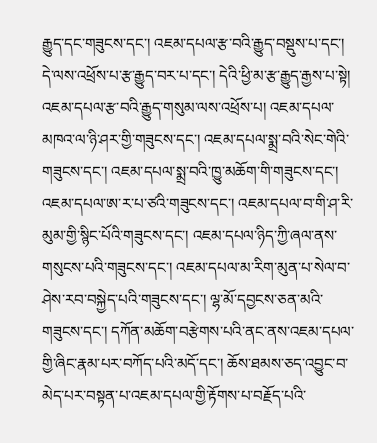རྒྱུད་དང་གཟུངས་དང་། འཇམ་དཔལ་རྩ་བའི་རྒྱུད་བསྡུས་པ་དང་། དེ་ལས་འཕྲོས་པ་རྩ་རྒྱུད་བར་པ་དང་། དེའི་ཕྱི་མ་རྩ་རྒྱུད་རྒྱས་པ་སྟེ། འཇམ་དཔལ་རྩ་བའི་རྒྱུད་གསུམ་ལས་འཕྲོས་པ། འཇམ་དཔལ་མཁའ་ལ་ཉི་ཤར་གྱི་གཟུངས་དང་། འཇམ་དཔལ་སྨྲ་བའི་སེང་གེའི་གཟུངས་དང་། འཇམ་དཔལ་སྨྲ་བའི་ཁྱུ་མཆོག་གི་གཟུངས་དང་། འཇམ་དཔལ་ཨ་ར་པ་ཙའི་གཟུངས་དང་། འཇམ་དཔལ་བ་གི་ཤ་རི་མུམ་གྱི་སྙིང་པོའི་གཟུངས་དང་། འཇམ་དཔལ་ཉིད་ཀྱི་ཞལ་ནས་གསུངས་པའི་གཟུངས་དང་། འཇམ་དཔལ་མ་རིག་མུན་པ་སེལ་བ་ཤེས་རབ་བསྐྱེད་པའི་གཟུངས་དང་། ལྷ་མོ་དབྱངས་ཅན་མའི་གཟུངས་དང་། དཀོན་མཆོག་བརྩེགས་པའི་ནང་ནས་འཇམ་དཔལ་གྱི་ཞིང་རྣམ་པར་བཀོད་པའི་མདོ་དང་། ཆོས་ཐམས་ཅད་འབྱུང་བ་མེད་པར་བསྟན་པ་འཇམ་དཔལ་གྱི་རྟོགས་པ་བརྗོད་པའི་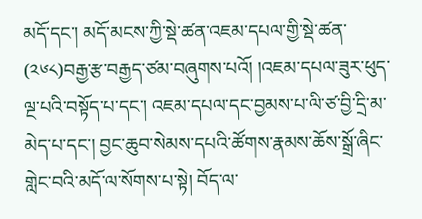མདོ་དང་། མདོ་མངས་ཀྱི་སྡེ་ཚན་འཇམ་དཔལ་གྱི་སྡེ་ཚན་
(༢༦༨)བརྒྱ་རྩ་བརྒྱད་ཙམ་བཞུགས་པའོ། །འཇམ་དཔལ་ཟུར་ཕུད་ལྔ་པའི་བསྟོད་པ་དང་། འཇམ་དཔལ་དང་བྱམས་པ་ལི་ཙ་བྱི་དྲི་མ་མེད་པ་དང་། བྱང་ཆུབ་སེམས་དཔའི་ཚོགས་རྣམས་ཆོས་སྒྲོ་ཞིང་གླེང་བའི་མདོ་ལ་སོགས་པ་སྟེ། བོད་ལ་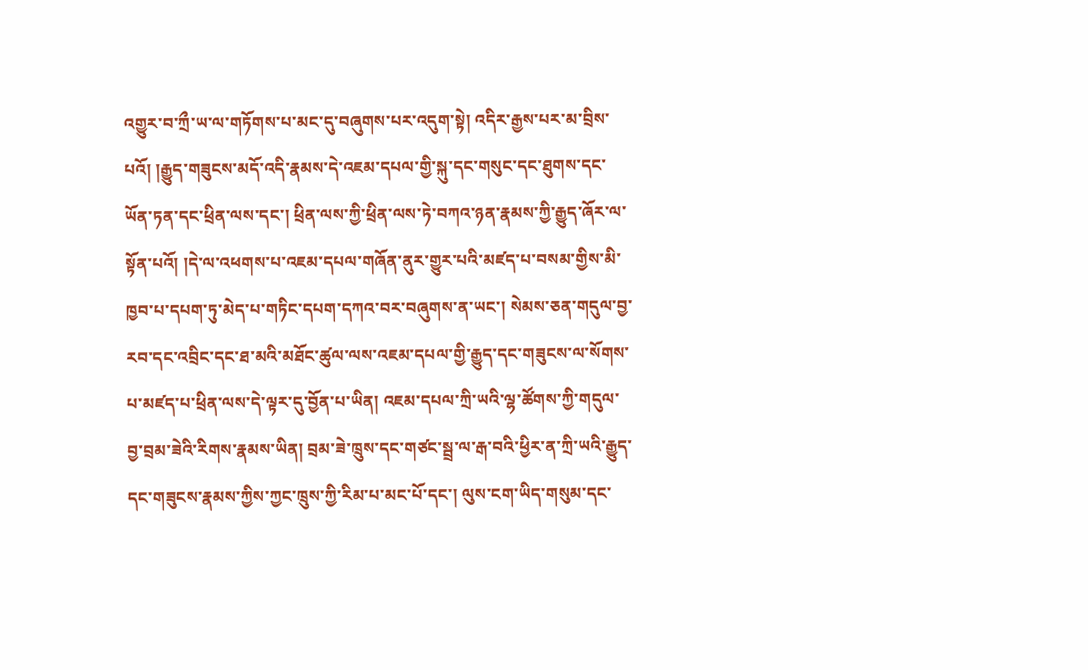འགྱུར་བ་ཀྲྀ་ཡ་ལ་གཏོགས་པ་མང་དུ་བཞུགས་པར་འདུག་སྟེ། འདིར་རྒྱས་པར་མ་བྲིས་པའོ། །རྒྱུད་གཟུངས་མདོ་འདི་རྣམས་དེ་འཇམ་དཔལ་གྱི་སྐུ་དང་གསུང་དང་ཐུགས་དང་ཡོན་ཏན་དང་ཕྲིན་ལས་དང་། ཕྲིན་ལས་ཀྱི་ཕྲིན་ལས་ཏེ་བཀའ་ཉན་རྣམས་ཀྱི་རྒྱུད་ཞོར་ལ་སྟོན་པའོ། །དེ་ལ་འཕགས་པ་འཇམ་དཔལ་གཞོན་ནུར་གྱུར་པའི་མཛད་པ་བསམ་གྱིས་མི་ཁྱབ་པ་དཔག་ཏུ་མེད་པ་གཏིང་དཔག་དཀའ་བར་བཞུགས་ན་ཡང་། སེམས་ཅན་གདུལ་བྱ་རབ་དང་འབྲིང་དང་ཐ་མའི་མཐོང་ཚུལ་ལས་འཇམ་དཔལ་གྱི་རྒྱུད་དང་གཟུངས་ལ་སོགས་པ་མཛད་པ་ཕྲིན་ལས་དེ་ལྟར་དུ་བྱོན་པ་ཡིན། འཇམ་དཔལ་ཀྲི་ཡའི་ལྷ་ཚོགས་ཀྱི་གདུལ་བྱ་བྲམ་ཟེའི་རིགས་རྣམས་ཡིན། བྲམ་ཟེ་ཁྲུས་དང་གཙང་སྦྲ་ལ་རྒ་བའི་ཕྱིར་ན་ཀྲི་ཡའི་རྒྱུད་དང་གཟུངས་རྣམས་ཀྱིས་ཀྱང་ཁྲུས་ཀྱི་རིམ་པ་མང་པོ་དང་། ལུས་ངག་ཡིད་གསུམ་དང་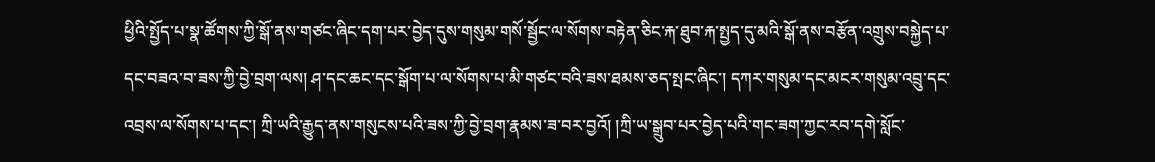ཕྱིའི་སྤྱོད་པ་སྣ་ཚོགས་ཀྱི་སྒོ་ནས་གཙང་ཞིང་དག་པར་བྱེད་དུས་གསུམ་གསོ་སྦྱོང་ལ་སོགས་བརྟེན་ཅིང་རྐ་ཐུབ་རྐ་སྤྱད་དུ་མའི་སྒོ་ནས་བརྩོན་འགྲུས་བསྐྱེད་པ་དང་བཟའ་བ་ཟས་ཀྱི་བྱེ་བྲག་ལས། ཤ་དང་ཆང་དང་སྒོག་པ་ལ་སོགས་པ་མི་གཙང་བའི་ཟས་ཐམས་ཅད་སྤང་ཞིང་། དཀར་གསུམ་དང་མངར་གསུམ་འབྲུ་དང་འབྲས་ལ་སོགས་པ་དང་། ཀྲི་ཡའི་རྒྱུད་ནས་གསུངས་པའི་ཟས་ཀྱི་བྱེ་བྲག་རྣམས་ཟ་བར་བྱའོ། །ཀྲི་ཡ་སྒྲུབ་པར་བྱེད་པའི་གང་ཟག་ཀྱང་རབ་དགེ་སློང་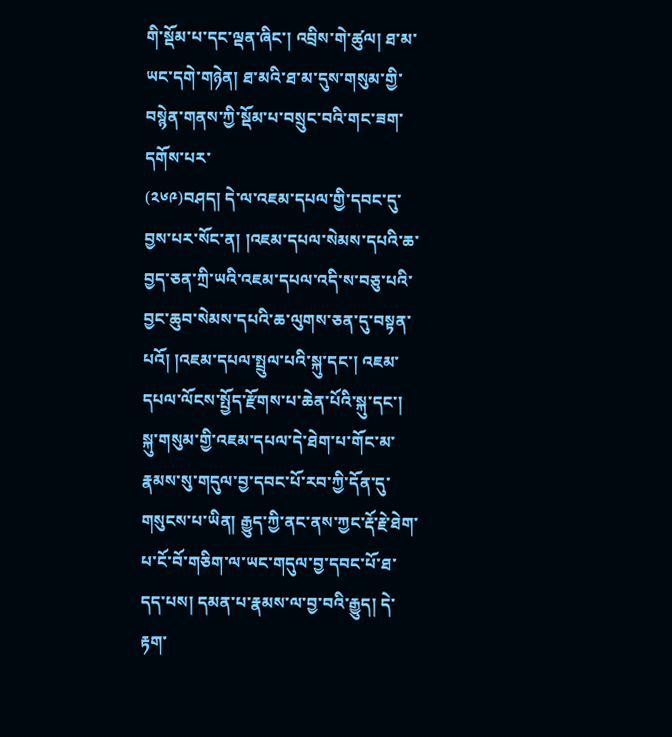གི་སྡོམ་པ་དང་ལྡན་ཞིང་། འབྲིས་གེ་ཚུལ། ཐ་མ་ཡང་དགེ་གཉེན། ཐ་མའི་ཐ་མ་དུས་གསུམ་གྱི་བསྙེན་གནས་ཀྱི་སྡོམ་པ་བསྲུང་བའི་གང་ཟག་དགོས་པར་
(༢༦༩)བཤད། དེ་ལ་འཇམ་དཔལ་གྱི་དབང་དུ་བྱས་པར་སོང་ན། །འཇམ་དཔལ་སེམས་དཔའི་ཆ་བྱད་ཅན་ཀྲི་ཡའི་འཇམ་དཔལ་འདི་ས་བཅུ་པའི་བྱང་ཆུབ་སེམས་དཔའི་ཆ་ལུགས་ཅན་དུ་བསྟན་པའོ། །འཇམ་དཔལ་སྤྲུལ་པའི་སྐུ་དང་། འཇམ་དཔལ་ལོངས་སྤྱོད་རྫོགས་པ་ཆེན་པོའི་སྐུ་དང་། སྐུ་གསུམ་གྱི་འཇམ་དཔལ་དེ་ཐེག་པ་གོང་མ་རྣམས་སུ་གདུལ་བྱ་དབང་པོ་རབ་ཀྱི་དོན་དུ་གསུངས་པ་ཡིན། རྒྱུད་ཀྱི་ནང་ནས་ཀྱང་རྡོ་རྗེ་ཐེག་པ་ངོ་བོ་གཅིག་ལ་ཡང་གདུལ་བྱ་དབང་པོ་ཐ་དད་པས། དམན་པ་རྣམས་ལ་བྱ་བའི་རྒྱུད། དེ་རྟག་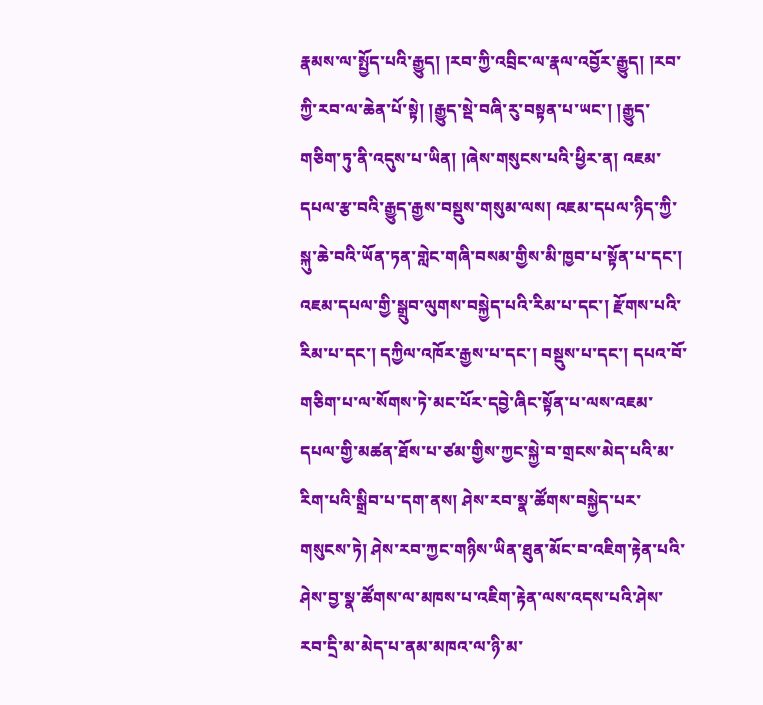རྣམས་ལ་སྤྱོད་པའི་རྒྱུད། །རབ་ཀྱི་འབྲིང་ལ་རྣལ་འབྱོར་རྒྱུད། །རབ་ཀྱི་རབ་ལ་ཆེན་པོ་སྟེ། །རྒྱུད་སྡེ་བཞི་རུ་བསྟན་པ་ཡང་། །རྒྱུད་གཅིག་ཏུ་ནི་འདུས་པ་ཡིན། །ཞེས་གསུངས་པའི་ཕྱིར་ན། འཇམ་དཔལ་རྩ་བའི་རྒྱུད་རྒྱས་བསྡུས་གསུམ་ལས། འཇམ་དཔལ་ཉིད་ཀྱི་སྐུ་ཆེ་བའི་ཡོན་ཏན་གླེང་གཞི་བསམ་གྱིས་མི་ཁྱབ་པ་སྟོན་པ་དང་། འཇམ་དཔལ་གྱི་སྒྲུབ་ལུགས་བསྐྱེད་པའི་རིམ་པ་དང་། རྫོགས་པའི་རིམ་པ་དང་། དཀྱིལ་འཁོར་རྒྱས་པ་དང་། བསྡུས་པ་དང་། དཔའ་བོ་གཅིག་པ་ལ་སོགས་ཏེ་མང་པོར་དབྱེ་ཞིང་སྟོན་པ་ལས་འཇམ་དཔལ་གྱི་མཚན་ཐོས་པ་ཙམ་གྱིས་ཀྱང་སྐྱེ་བ་གྲངས་མེད་པའི་མ་རིག་པའི་སྒྲིབ་པ་དག་ནས། ཤེས་རབ་སྣ་ཚོགས་བསྐྱེད་པར་གསུངས་ཏེ། ཤེས་རབ་ཀྱང་གཉིས་ཡིན་ཐུན་མོང་བ་འཇིག་རྟེན་པའི་ཤེས་བྱ་སྣ་ཚོགས་ལ་མཁས་པ་འཇིག་རྟེན་ལས་འདས་པའི་ཤེས་རབ་དྲི་མ་མེད་པ་ནམ་མཁའ་ལ་ཉི་མ་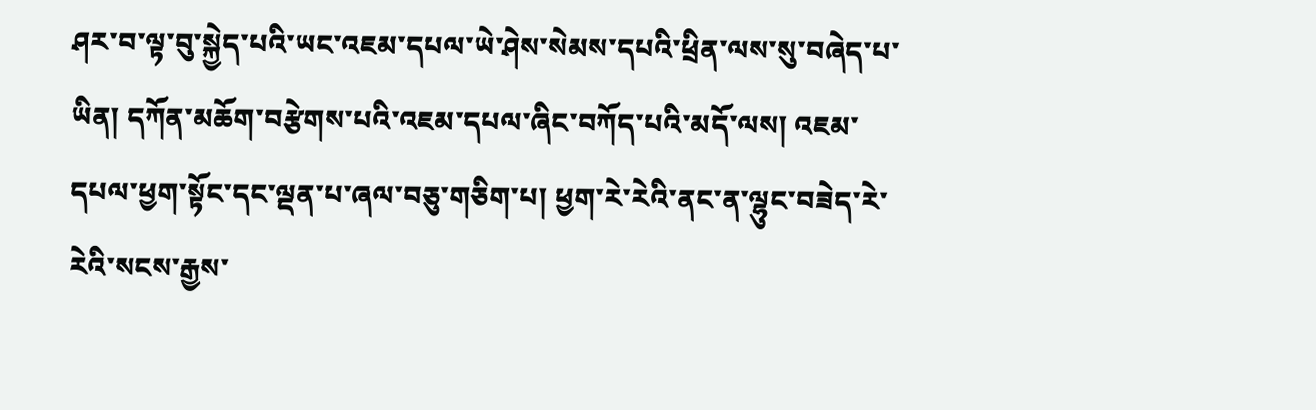ཤར་བ་ལྟ་བུ་སྐྱེད་པའི་ཡང་འཇམ་དཔལ་ཡེ་ཤེས་སེམས་དཔའི་ཕྲིན་ལས་སུ་བཞེད་པ་ཡིན། དཀོན་མཆོག་བརྩེགས་པའི་འཇམ་དཔལ་ཞིང་བཀོད་པའི་མདོ་ལས། འཇམ་དཔལ་ཕྱག་སྟོང་དང་ལྡན་པ་ཞལ་བཅུ་གཅིག་པ། ཕྱག་རེ་རེའི་ནང་ན་ལྷུང་བཟེད་རེ་རེའི་སངས་རྒྱས་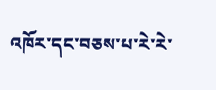འཁོར་དང་བཅས་པ་རེ་རེ་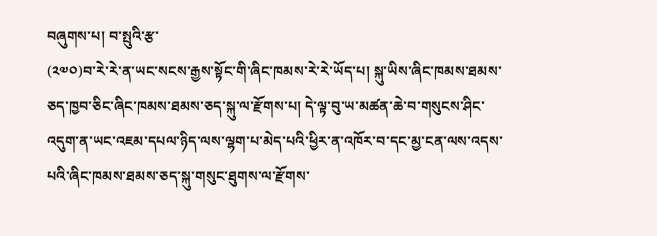བཞུགས་པ། བ་སྤུའི་རྩ་
(༢༧༠)བ་རེ་རེ་ན་ཡང་སངས་རྒྱས་སྟོང་གི་ཞིང་ཁམས་རེ་རེ་ཡོད་པ། སྐུ་ཡིས་ཞིང་ཁམས་ཐམས་ཅད་ཁྱབ་ཅིང་ཞིང་ཁམས་ཐམས་ཅད་སྐུ་ལ་རྫོགས་པ། དེ་ལྟ་བུ་ཡ་མཚན་ཆེ་བ་གསུངས་ཤིང་འདུག་ན་ཡང་འཇམ་དཔལ་ཉིད་ལས་ལྷག་པ་མེད་པའི་ཕྱིར་ན་འཁོར་བ་དང་མྱ་ངན་ལས་འདས་པའི་ཞིང་ཁམས་ཐམས་ཅད་སྐུ་གསུང་ཐུགས་ལ་རྫོགས་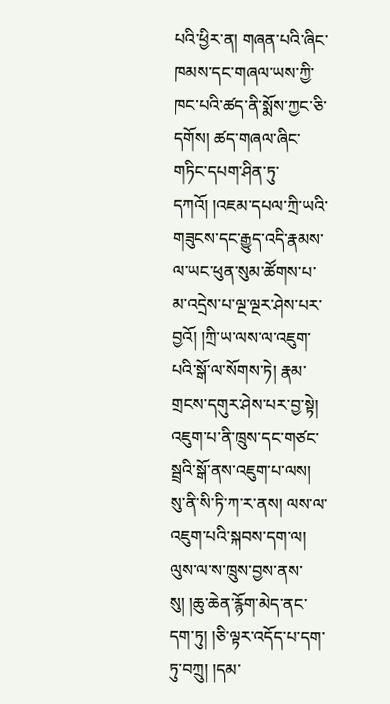པའི་ཕྱིར་ན། གཞན་པའི་ཞིང་ཁམས་དང་གཞལ་ཡས་ཀྱི་ཁང་པའི་ཚད་ནི་སྨོས་ཀྱང་ཅི་དགོས། ཚད་གཞལ་ཞིང་གཏིང་དཔག་ཤིན་ཏུ་དཀའོ། །འཇམ་དཔལ་ཀྲི་ཡའི་གཟུངས་དང་རྒྱུད་འདི་རྣམས་ལ་ཡང་ཕུན་སུམ་ཚོགས་པ་མ་འདྲེས་པ་ལྔ་ལྔར་ཤེས་པར་བྱའོ། །ཀྲི་ཡ་ལས་ལ་འཇུག་པའི་སྒོ་ལ་སོགས་ཏེ། རྣམ་གྲངས་དགུར་ཤེས་པར་བྱ་སྟེ། འཇུག་པ་ནི་ཁྲུས་དང་གཙང་སྦྲའི་སྒོ་ནས་འཇུག་པ་ལས། སུ་ནི་སི་ཏི་ཀ་ར་ནས། ལས་ལ་འཇུག་པའི་སྐབས་དག་ལ། ལུས་ལ་ས་ཁྲུས་བྱས་ནས་སུ། །ཆུ་ཆེན་རྙོག་མེད་ནང་དག་ཏུ། །ཅི་ལྟར་འདོད་པ་དག་ཏུ་བཀྲུ། །དམ་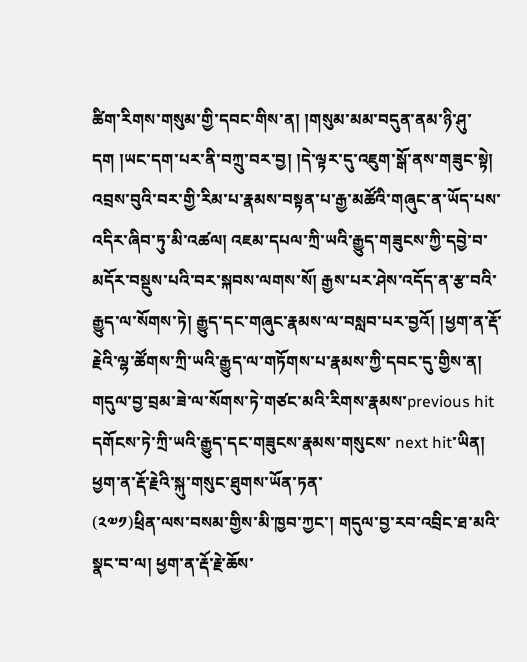ཚིག་རིགས་གསུམ་གྱི་དབང་གིས་ན། །གསུམ་མམ་བདུན་ནམ་ཉི་ཤུ་དག །ཡང་དག་པར་ནི་བཀྲུ་བར་བྱ། །དེ་ལྟར་དུ་འཇུག་སྒོ་ནས་གཟུང་སྟེ། འབྲས་བུའི་བར་གྱི་རིམ་པ་རྣམས་བསྟན་པ་རྒྱ་མཚོའི་གཞུང་ན་ཡོད་པས་འདིར་ཞིབ་ཏུ་མི་འཚལ། འཇམ་དཔལ་ཀྲི་ཡའི་རྒྱུད་གཟུངས་ཀྱི་དབྱེ་བ་མདོར་བསྡུས་པའི་བར་སྐབས་ལགས་སོ། རྒྱས་པར་ཤེས་འདོད་ན་རྩ་བའི་རྒྱུད་ལ་སོགས་ཏེ། རྒྱུད་དང་གཞུང་རྣམས་ལ་བསླབ་པར་བྱའོ། །ཕྱག་ན་རྡོ་རྗེའི་ལྷ་ཚོགས་ཀྲི་ཡའི་རྒྱུད་ལ་གཏོགས་པ་རྣམས་ཀྱི་དབང་དུ་གྱིས་ན། གདུལ་བྱ་བྲམ་ཟེ་ལ་སོགས་ཏེ་གཙང་མའི་རིགས་རྣམས་previous hit དགོངས་ཏེ་ཀྲི་ཡའི་རྒྱུད་དང་གཟུངས་རྣམས་གསུངས་ next hit་ཡིན། ཕྱག་ན་རྡོ་རྗེའི་སྐུ་གསུང་ཐུགས་ཡོན་ཏན་
(༢༧༡)ཕྲིན་ལས་བསམ་གྱིས་མི་ཁྱབ་ཀྱང་། གདུལ་བྱ་རབ་འབྲིང་ཐ་མའི་སྣང་བ་ལ། ཕྱག་ན་རྡོ་རྗེ་ཆོས་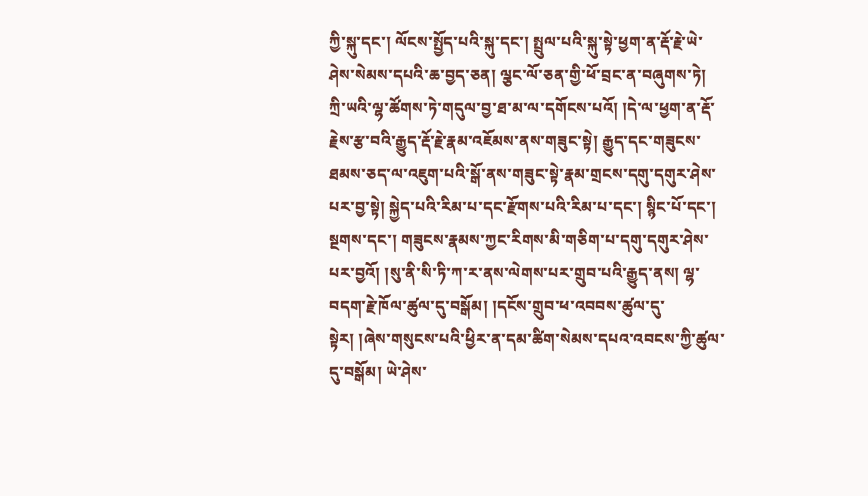ཀྱི་སྐུ་དང་། ལོངས་སྤྱོད་པའི་སྐུ་དང་། སྤྲུལ་པའི་སྐུ་སྟེ་ཕྱག་ན་རྡོ་རྗེ་ཡེ་ཤེས་སེམས་དཔའི་ཆ་བྱད་ཅན། ལྕང་ལོ་ཅན་གྱི་ཕོ་བྲང་ན་བཞུགས་ཏེ། ཀྲི་ཡའི་ལྷ་ཚོགས་ཏེ་གདུལ་བྱ་ཐ་མ་ལ་དགོངས་པའོ། །དེ་ལ་ཕྱག་ན་རྡོ་རྗེས་རྩ་བའི་རྒྱུད་རྡོ་རྗེ་རྣམ་འཇོམས་ནས་གཟུང་སྟེ། རྒྱུད་དང་གཟུངས་ཐམས་ཅད་ལ་འཇུག་པའི་སྒོ་ནས་གཟུང་སྟེ་རྣམ་གྲངས་དགུ་དགུར་ཤེས་པར་བྱ་སྟེ། སྐྱེད་པའི་རིམ་པ་དང་རྫོགས་པའི་རིམ་པ་དང་། སྙིང་པོ་དང་། སྔགས་དང་། གཟུངས་རྣམས་ཀྱང་རིགས་མི་གཅིག་པ་དགུ་དགུར་ཤེས་པར་བྱའོ། །སུ་ནི་སི་ཏི་ཀ་ར་ནས་ལེགས་པར་གྲུབ་པའི་རྒྱུད་ནས། ལྷ་བདག་རྗེ་ཁོལ་ཚུལ་དུ་བསྒོམ། །དངོས་གྲུབ་ཕ་འབབས་ཚུལ་དུ་སྟེར། །ཞེས་གསུངས་པའི་ཕྱིར་ན་དམ་ཚིག་སེམས་དཔའ་འབངས་ཀྱི་ཚུལ་དུ་བསྒོམ། ཡེ་ཤེས་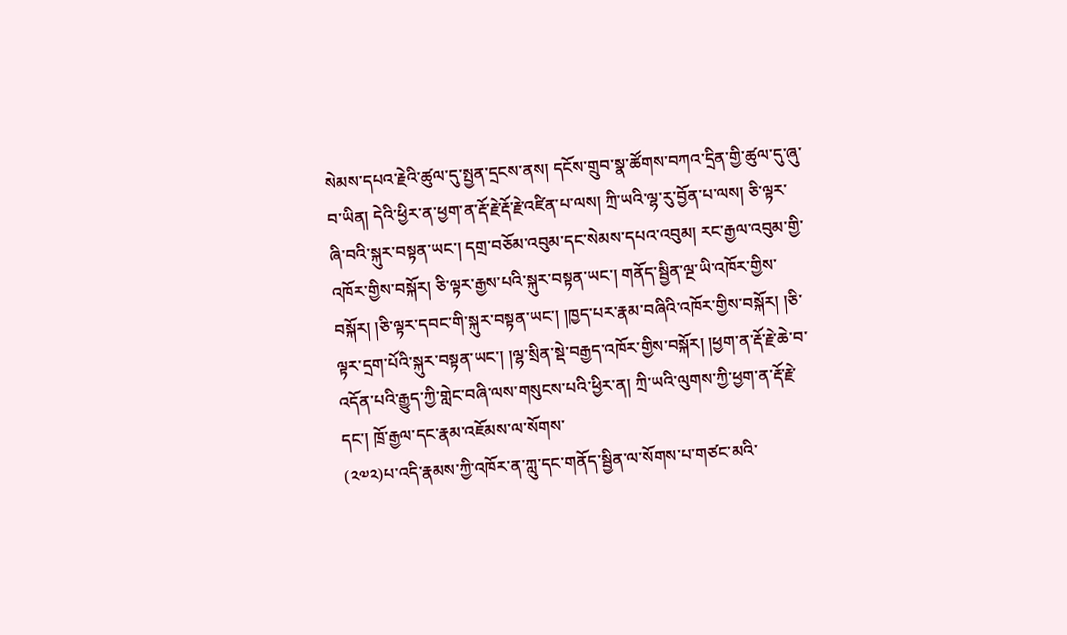སེམས་དཔའ་རྗེའི་ཚུལ་དུ་སྤྱན་དྲངས་ནས། དངོས་གྲུབ་སྣ་ཚོགས་བཀའ་དྲིན་གྱི་ཚུལ་དུ་ཞུ་བ་ཡིན། དེའི་ཕྱིར་ན་ཕྱག་ན་རྡོ་རྗེ་རྡོ་རྗེ་འཛིན་པ་ལས། ཀྲི་ཡའི་ལྷ་རུ་བྱོན་པ་ལས། ཅི་ལྟར་ཞི་བའི་སྐུར་བསྟན་ཡང་། དགྲ་བཅོམ་འབུམ་དང་སེམས་དཔའ་འབུམ། རང་རྒྱལ་འབུམ་གྱི་འཁོར་གྱིས་བསྐོར། ཅི་ལྟར་རྒྱས་པའི་སྐུར་བསྟན་ཡང་། གནོད་སྦྱིན་ལྔ་ཡི་འཁོར་གྱིས་བསྐོར། །ཅི་ལྟར་དབང་གི་སྐུར་བསྟན་ཡང་། །ཁྱད་པར་རྣམ་བཞིའི་འཁོར་གྱིས་བསྐོར། །ཅི་ལྟར་དྲག་པོའི་སྐུར་བསྟན་ཡང་། །ལྷ་སྲིན་སྡེ་བརྒྱད་འཁོར་གྱིས་བསྐོར། །ཕྱག་ན་རྡོ་རྗེ་ཆེ་བ་འདོན་པའི་རྒྱུད་ཀྱི་གླེང་བཞི་ལས་གསུངས་པའི་ཕྱིར་ན། ཀྲི་ཡའི་ལུགས་ཀྱི་ཕྱག་ན་རྡོ་རྗེ་དང་། ཁྲོ་རྒྱལ་དང་རྣམ་འཇོམས་ལ་སོགས་
(༢༧༢)པ་འདི་རྣམས་ཀྱི་འཁོར་ན་ཀླུ་དང་གནོད་སྦྱིན་ལ་སོགས་པ་གཙང་མའི་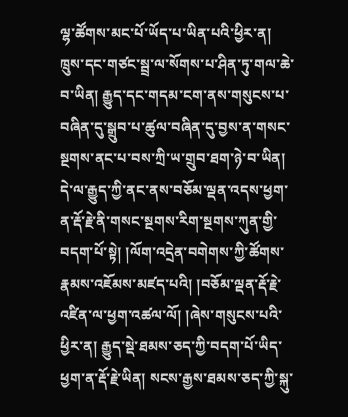ལྷ་ཚོགས་མང་པོ་ཡོད་པ་ཡིན་པའི་ཕྱིར་ན། ཁྲུས་དང་གཙང་སྦྲ་ལ་སོགས་པ་ཤིན་ཏུ་གལ་ཆེ་བ་ཡིན། རྒྱུད་དང་གདམ་ངག་ནས་གསུངས་པ་བཞིན་དུ་སྒྲུབ་པ་ཚུལ་བཞིན་དུ་བྱས་ན་གསང་སྔགས་ནང་པ་བས་ཀྲི་ཡ་གྲུབ་ཐག་ཉེ་བ་ཡིན། དེ་ལ་རྒྱུད་ཀྱི་ནང་ནས་བཅོམ་ལྡན་འདས་ཕྱག་ན་རྡོ་རྗེ་ནི་གསང་སྔགས་རིག་སྔགས་ཀུན་གྱི་བདག་པོ་སྟེ། །ལོག་འདྲེན་བགེགས་ཀྱི་ཚོགས་རྣམས་འཇོམས་མཛད་པའི། །བཅོམ་ལྡན་རྡོ་རྗེ་འཛིན་ལ་ཕྱག་འཚལ་ལོ། །ཞེས་གསུངས་པའི་ཕྱིར་ན། རྒྱུད་སྡེ་ཐམས་ཅད་ཀྱི་བདག་པོ་ཡིད་ཕྱག་ན་རྡོ་རྗེ་ཡིན། སངས་རྒྱས་ཐམས་ཅད་ཀྱི་སྐུ་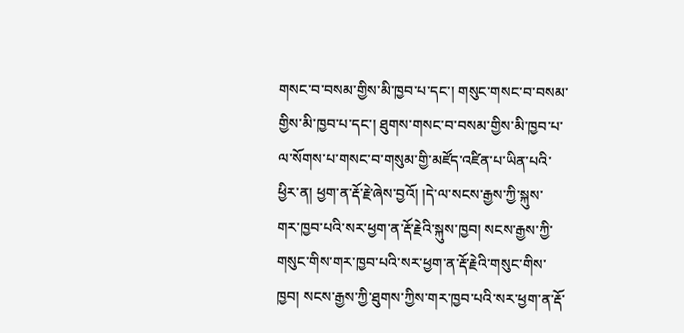གསང་བ་བསམ་གྱིས་མི་ཁྱབ་པ་དང་། གསུང་གསང་བ་བསམ་གྱིས་མི་ཁྱབ་པ་དང་། ཐུགས་གསང་བ་བསམ་གྱིས་མི་ཁྱབ་པ་ལ་སོགས་པ་གསང་བ་གསུམ་གྱི་མཛོད་འཛིན་པ་ཡིན་པའི་ཕྱིར་ན། ཕྱག་ན་རྡོ་རྗེ་ཞེས་བྱའོ། །དེ་ལ་སངས་རྒྱས་ཀྱི་སྐུས་གར་ཁྱབ་པའི་སར་ཕྱག་ན་རྡོ་རྗེའི་སྐུས་ཁྱབ། སངས་རྒྱས་ཀྱི་གསུང་གིས་གར་ཁྱབ་པའི་སར་ཕྱག་ན་རྡོ་རྗེའི་གསུང་གིས་ཁྱབ། སངས་རྒྱས་ཀྱི་ཐུགས་ཀྱིས་གར་ཁྱབ་པའི་སར་ཕྱག་ན་རྡོ་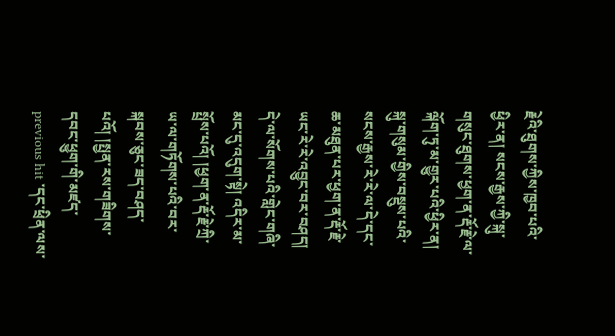རྗེའི་ཐུགས་ཀྱིས་ཁྱབ་པའི་ཕྱིར་ན། སངས་རྒྱས་ཀྱི་སྐུ་གསུང་ཐུགས་ཕྱག་ན་རྡོ་རྗེ་ལ་ལྐོག་ཏུ་མ་གྱུར་པའི་ཕྱིར་ན། སྐུ་གསུམ་གྱིས་བསྡུས་པའི་སངས་རྒྱས་རེ་རེ་ལ་དེ་དང་ཆ་མཐུན་པར་ཕྱག་ན་རྡོ་རྗེ་ཡང་རེ་རེ་འབྱུང་བར་བཤད། དེ་ལ་སོགས་པའི་གླེང་གཞི་མང་དུ་འདུག་སྟེ། འདིར་མ་སྤྲོས་པའོ། །ཕྱག་ན་རྡོ་རྗེ་ཀྲི་ཡ་ལ་གཏོགས་པའི་བར་སྐབས་ཅུང་ཟད་བཤད་པའོ། །སྤྱན་རས་གཟིགས་དབང་ཕྱུག་གི་མཛད་previous hit ་དང་ཕྲིན་ལས་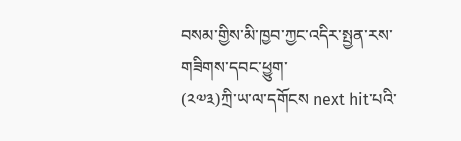བསམ་གྱིས་མི་ཁྱབ་ཀྱང་འདིར་སྤྱན་རས་གཟིགས་དབང་ཕྱུག་
(༢༧༣)ཀྲི་ཡ་ལ་དགོངས next hit་པའི་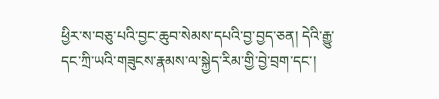ཕྱིར་ས་བཅུ་པའི་བྱང་ཆུབ་སེམས་དཔའི་བྱ་བྱད་ཅན། དེའི་རྒྱུ་དང་ཀྲི་ཡའི་གཟུངས་རྣམས་ལ་སྐྱེད་རིམ་གྱི་བྱེ་བྲག་དང་།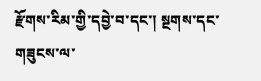རྫོགས་རིམ་གྱི་དབྱེ་བ་དང་། སྔགས་དང་གཟུངས་ལ་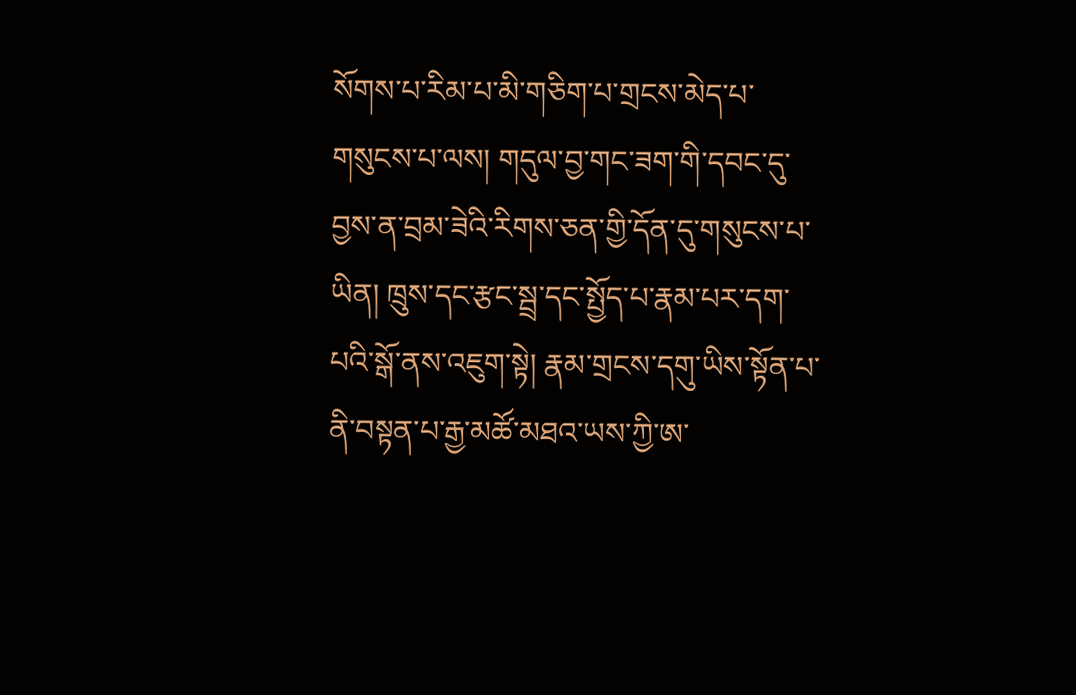སོགས་པ་རིམ་པ་མི་གཅིག་པ་གྲངས་མེད་པ་གསུངས་པ་ལས། གདུལ་བྱ་གང་ཟག་གི་དབང་དུ་བྱས་ན་བྲམ་ཟེའི་རིགས་ཅན་གྱི་དོན་དུ་གསུངས་པ་ཡིན། ཁྲུས་དང་རྩང་སྦྲ་དང་སྤྱོད་པ་རྣམ་པར་དག་པའི་སྒོ་ནས་འཇུག་སྟེ། རྣམ་གྲངས་དགུ་ཡིས་སྟོན་པ་ནི་བསྟན་པ་རྒྱ་མཚོ་མཐའ་ཡས་ཀྱི་ཨ་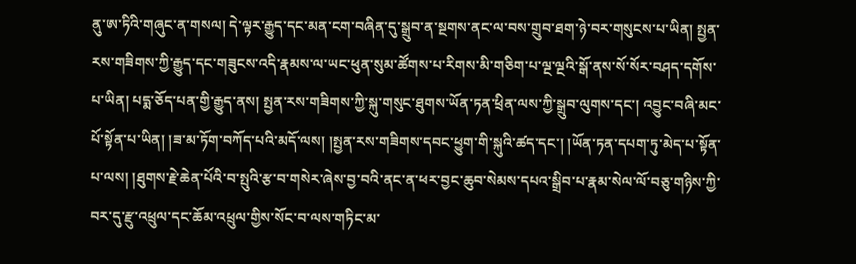ནུ་ཨ་ཏིའི་གཞུང་ན་གསལ། དེ་ལྟར་རྒྱུད་དང་མན་ངག་བཞིན་དུ་སྒྲུབ་ན་སྔགས་ནང་ལ་བས་གྲུབ་ཐག་ཉེ་བར་གསུངས་པ་ཡིན། སྤྱན་རས་གཟིགས་ཀྱི་རྒྱུད་དང་གཟུངས་འདི་རྣམས་ལ་ཡང་ཕུན་སུམ་ཚོགས་པ་རིགས་མི་གཅིག་པ་ལྔ་ལྔའི་སྒོ་ནས་སོ་སོར་བཤད་དགོས་པ་ཡིན། པདྨ་ཅོད་པན་གྱི་རྒྱུད་ནས། སྤྱན་རས་གཟིགས་ཀྱི་སྐུ་གསུང་ཐུགས་ཡོན་ཏན་ཕྲིན་ལས་ཀྱི་སྒྲུབ་ལུགས་དང་། འབྱུང་བཞི་མང་པོ་སྟོན་པ་ཡིན། །ཟ་མ་ཏོག་བཀོད་པའི་མདོ་ལས། །སྤྱན་རས་གཟིགས་དབང་ཕྱུག་གི་སྐུའི་ཚད་དང་། །ཡོན་ཏན་དཔག་ཏུ་མེད་པ་སྟོན་པ་ལས། །ཐུགས་རྗེ་ཆེན་པོའི་བ་སྤུའི་རྩ་བ་གསེར་ཞེས་བྱ་བའི་ནང་ན་ཕར་བྱང་ཆུབ་སེམས་དཔའ་སྒྲིབ་པ་རྣམ་སེལ་ལོ་བཅུ་གཉིས་ཀྱི་བར་དུ་རྫུ་འཕྲུལ་དང་ཆོམ་འཕྲུལ་གྱིས་སོང་བ་ལས་གཏིང་མ་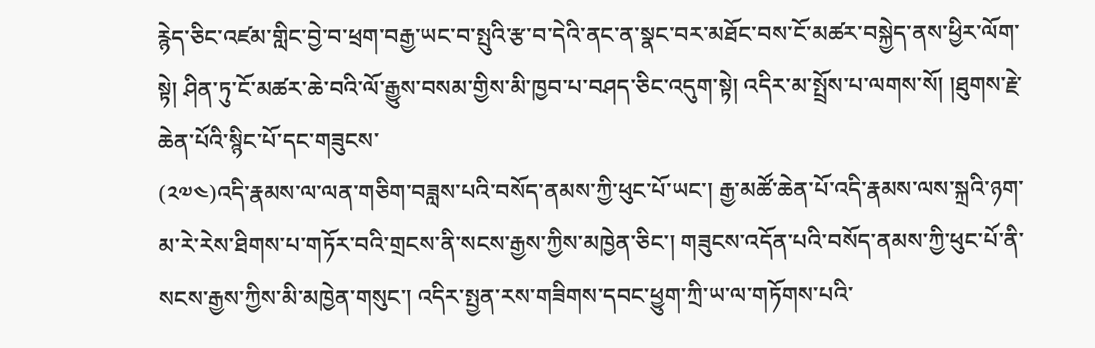རྙེད་ཅིང་འཛམ་གླིང་བྱེ་བ་ཕྲག་བརྒྱ་ཡང་བ་སྤུའི་རྩ་བ་དེའི་ནང་ན་སྣང་བར་མཐོང་བས་ངོ་མཚར་བསྐྱེད་ནས་ཕྱིར་ལོག་སྟེ། ཤིན་ཏུ་ངོ་མཚར་ཆེ་བའི་ལོ་རྒྱུས་བསམ་གྱིས་མི་ཁྱབ་པ་བཤད་ཅིང་འདུག་སྟེ། འདིར་མ་སྤྲོས་པ་ལགས་སོ། །ཐུགས་རྗེ་ཆེན་པོའི་སྙིང་པོ་དང་གཟུངས་
(༢༧༤)འདི་རྣམས་ལ་ལན་གཅིག་བཟླས་པའི་བསོད་ནམས་ཀྱི་ཕུང་པོ་ཡང་། རྒྱ་མཚོ་ཆེན་པོ་འདི་རྣམས་ལས་སྐྲའི་ཉག་མ་རེ་རེས་ཐིགས་པ་གཏོར་བའི་གྲངས་ནི་སངས་རྒྱས་ཀྱིས་མཁྱེན་ཅིང་། གཟུངས་འདོན་པའི་བསོད་ནམས་ཀྱི་ཕུང་པོ་ནི་སངས་རྒྱས་ཀྱིས་མི་མཁྱེན་གསུང་། འདིར་སྤྱན་རས་གཟིགས་དབང་ཕྱུག་ཀྲི་ཡ་ལ་གཏོགས་པའི་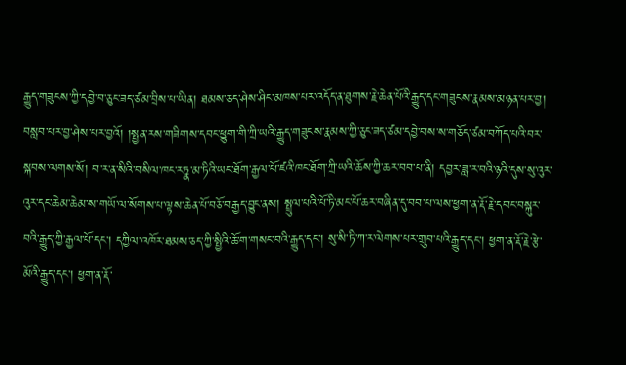རྒྱུད་གཟུངས་ཀྱི་དབྱེ་བ་ཅུང་ཟད་ཙམ་བྲིས་པ་ཡིན། ཐམས་ཅད་ཤེས་ཤིང་མཁས་པར་འདོད་ན་ཐུགས་རྗེ་ཆེན་པོའི་རྒྱུད་དང་གཟུངས་རྣམས་མཉན་པར་བྱ། བསླབ་པར་བྱ་ཤེས་པར་བྱའོ། །སྤྱན་རས་གཟིགས་དབང་ཕྱུག་གི་ཀྲི་ཡའི་རྒྱུད་གཟུངས་རྣམས་ཀྱི་ཅུང་ཟད་ཙམ་དབྱེ་བས་ས་གཅོད་ཙམ་བཀོད་པའི་བར་སྐབས་ལགས་སོ། བ་ར་ན་སིའི་བསིལ་ཁང་རཏྣ་མ་ཏིའི་ཡང་ཐོག་རྒྱལ་པོ་ཛའི་ཁང་ཐོག་ཀྲི་ཡའི་ཆོས་ཀྱི་ཆར་བབ་པ་ནི། དབྱར་ཟླ་ར་བའི་ཉའི་དུས་སུ་འུར་འུར་དང་ཆེམ་ཆེམ་ས་གཡོ་ལ་སོགས་པ་ལྟས་ཆེན་པོ་བཅོ་བརྒྱད་བྱུང་ནས། སྤྲུལ་པའི་པོ་ཏི་མང་པོ་ཆར་བཞིན་དུ་བབ་པ་ལས་ཕྱག་ན་རྡོ་རྗེ་དབང་བསྐུར་བའི་རྒྱུད་ཀྱི་རྒྱལ་པོ་དང་། དཀྱིལ་འཁོར་ཐམས་ཅད་ཀྱི་སྤྱིའི་ཆོ་ག་གསང་བའི་རྒྱུད་དང་། སུ་སི་ཏི་ཀ་ར་ལེགས་པར་གྲུབ་པའི་རྒྱུད་དང་། ཕྱག་ན་རྡོ་རྗེ་རྩེ་མོའི་རྒྱུད་དང་། ཕྱག་ན་རྡོ་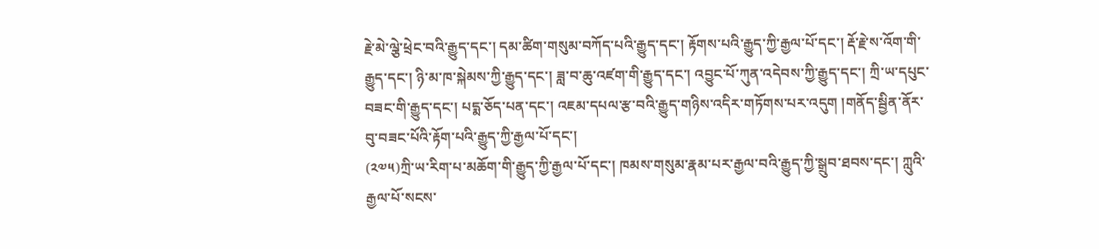རྗེ་མེ་ལྕེ་ཕྲེང་བའི་རྒྱུད་དང་། དམ་ཚིག་གསུམ་བཀོད་པའི་རྒྱུད་དང་། རྟོགས་པའི་རྒྱུད་ཀྱི་རྒྱལ་པོ་དང་། རྡོ་རྗེ་ས་འོག་གི་རྒྱུད་དང་། ཉི་མ་ཁ་སྐེམས་ཀྱི་རྒྱུད་དང་། ཟླ་བ་ཆུ་འཛག་གི་རྒྱུད་དང་། འབྱུང་པོ་ཀུན་འདེབས་ཀྱི་རྒྱུད་དང་། ཀྲི་ཡ་དཔུང་བཟང་གི་རྒྱུད་དང་། པདྨ་ཅོད་པན་དང་། འཇམ་དཔལ་རྩ་བའི་རྒྱུད་གཉིས་འདིར་གཏོགས་པར་འདུག །གནོད་སྦྱིན་ནོར་བུ་བཟང་པོའི་རྟོག་པའི་རྒྱུད་ཀྱི་རྒྱལ་པོ་དང་།
(༢༧༥)ཀྲི་ཡ་རིག་པ་མཆོག་གི་རྒྱུད་ཀྱི་རྒྱལ་པོ་དང་། ཁམས་གསུམ་རྣམ་པར་རྒྱལ་བའི་རྒྱུད་ཀྱི་སྒྲུབ་ཐབས་དང་། ཀླུའི་རྒྱལ་པོ་སངས་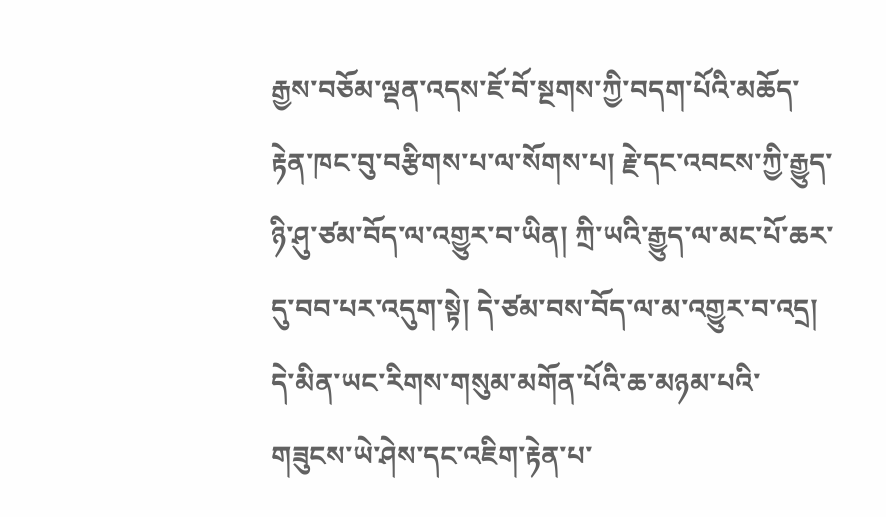རྒྱས་བཅོམ་ལྡན་འདས་ཇོ་བོ་སྔགས་ཀྱི་བདག་པོའི་མཆོད་རྟེན་ཁང་བུ་བརྩིགས་པ་ལ་སོགས་པ། རྗེ་དང་འབངས་ཀྱི་རྒྱུད་ཉི་ཤུ་ཙམ་བོད་ལ་འགྱུར་བ་ཡིན། ཀྲི་ཡའི་རྒྱུད་ལ་མང་པོ་ཆར་དུ་བབ་པར་འདུག་སྟེ། དེ་ཙམ་བས་བོད་ལ་མ་འགྱུར་བ་འདྲ། དེ་མིན་ཡང་རིགས་གསུམ་མགོན་པོའི་ཆ་མཉམ་པའི་གཟུངས་ཡེ་ཤེས་དང་འཇིག་རྟེན་པ་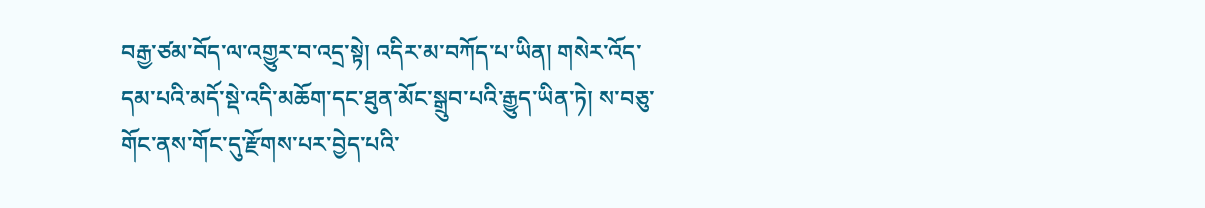བརྒྱ་ཙམ་བོད་ལ་འགྱུར་བ་འདྲ་སྟེ། འདིར་མ་བཀོད་པ་ཡིན། གསེར་འོད་དམ་པའི་མདོ་སྡེ་འདི་མཆོག་དང་ཐུན་མོང་སྒྲུབ་པའི་རྒྱུད་ཡིན་ཏེ། ས་བཅུ་གོང་ནས་གོང་དུ་རྫོགས་པར་བྱེད་པའི་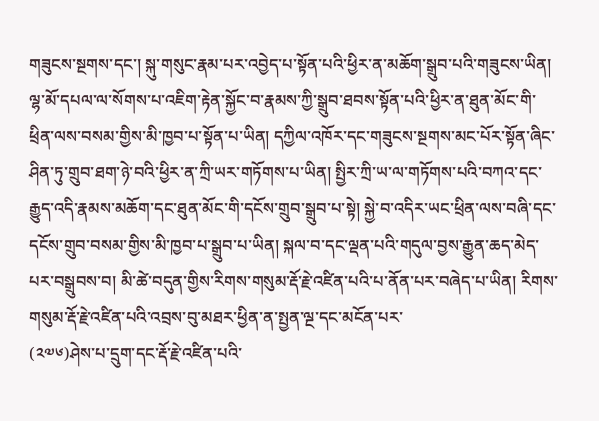གཟུངས་སྔགས་དང་། སྐུ་གསུང་རྣམ་པར་འབྱེད་པ་སྟོན་པའི་ཕྱིར་ན་མཆོག་སྒྲུབ་པའི་གཟུངས་ཡིན། ལྷ་མོ་དཔལ་ལ་སོགས་པ་འཇིག་རྟེན་སྐྱོང་བ་རྣམས་ཀྱི་སྒྲུབ་ཐབས་སྟོན་པའི་ཕྱིར་ན་ཐུན་མོང་གི་ཕྲིན་ལས་བསམ་གྱིས་མི་ཁྱབ་པ་སྟོན་པ་ཡིན། དཀྱིལ་འཁོར་དང་གཟུངས་སྔགས་མང་པོར་སྟོན་ཞིང་ཤིན་ཏུ་གྲུབ་ཐག་ཉེ་བའི་ཕྱིར་ན་ཀྲི་ཡར་གཏོགས་པ་ཡིན། སྤྱིར་ཀྲི་ཡ་ལ་གཏོགས་པའི་བཀའ་དང་རྒྱུད་འདི་རྣམས་མཆོག་དང་ཐུན་མོང་གི་དངོས་གྲུབ་སྒྲུབ་པ་སྟེ། སྐྱེ་བ་འདིར་ཡང་ཕྲིན་ལས་བཞི་དང་དངོས་གྲུབ་བསམ་གྱིས་མི་ཁྱབ་པ་སྒྲུབ་པ་ཡིན། སྐལ་བ་དང་ལྡན་པའི་གདུལ་བྱས་རྒྱུན་ཆད་མེད་པར་བསྒྲུབས་བ། མི་ཚེ་བདུན་གྱིས་རིགས་གསུམ་རྡོ་རྗེ་འཛིན་པའི་པ་ནོན་པར་བཞེད་པ་ཡིན། རིགས་གསུམ་རྡོ་རྗེ་འཛིན་པའི་འབྲས་བུ་མཐར་ཕྱིན་ན་སྤྱན་ལྔ་དང་མངོན་པར་
(༢༧༦)ཤེས་པ་དྲུག་དང་རྡོ་རྗེ་འཛིན་པའི་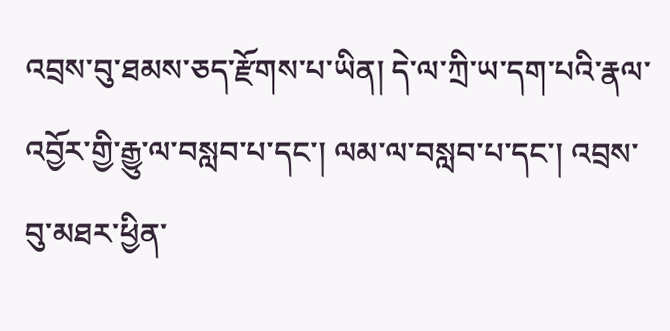འབྲས་བུ་ཐམས་ཅད་རྫོགས་པ་ཡིན། དེ་ལ་ཀྲི་ཡ་དག་པའི་རྣལ་འབྱོར་གྱི་རྒྱུ་ལ་བསླབ་པ་དང་། ལམ་ལ་བསླབ་པ་དང་། འབྲས་བུ་མཐར་ཕྱིན་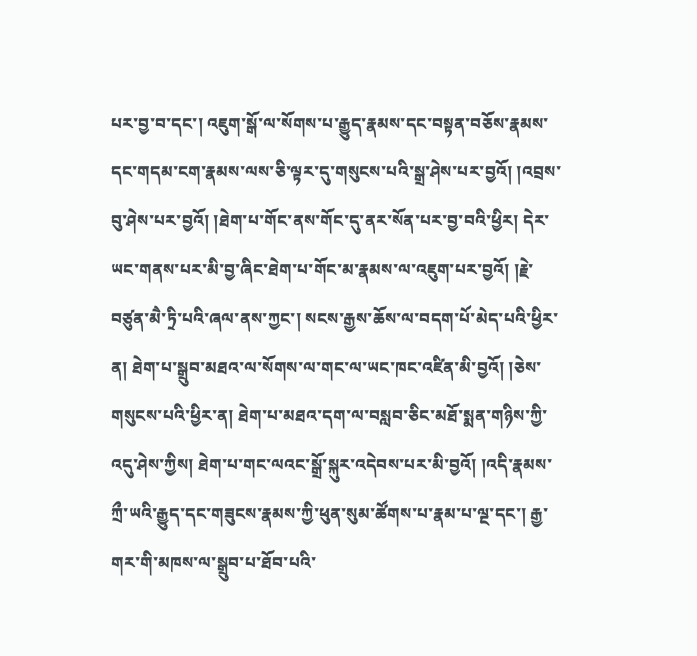པར་བྱ་བ་དང་། འཇུག་སྒོ་ལ་སོགས་པ་རྒྱུད་རྣམས་དང་བསྟན་བཅོས་རྣམས་དང་གདམ་ངག་རྣམས་ལས་ཅི་ལྟར་དུ་གསུངས་པའི་སྒྲ་ཤེས་པར་བྱའོ། །འབྲས་བུ་ཤེས་པར་བྱའོ། །ཐེག་པ་གོང་ནས་གོང་དུ་ནར་སོན་པར་བྱ་བའི་ཕྱིར། དེར་ཡང་གནས་པར་མི་བྱ་ཞིང་ཐེག་པ་གོང་མ་རྣམས་ལ་འཇུག་པར་བྱའོ། །རྗེ་བཙུན་མཻ་ཏྲི་པའི་ཞལ་ནས་ཀྱང་། སངས་རྒྱས་ཆོས་ལ་བདག་པོ་མེད་པའི་ཕྱིར་ན། ཐེག་པ་སྒྲུབ་མཐའ་ལ་སོགས་ལ་གང་ལ་ཡང་ཁང་འཛིན་མི་བྱའོ། །ཅེས་གསུངས་པའི་ཕྱིར་ན། ཐེག་པ་མཐའ་དག་ལ་བསླབ་ཅིང་མཐོ་སྨན་གཉིས་ཀྱི་འདུ་ཤེས་ཀྱིས། ཐེག་པ་གང་ལའང་སྒྲོ་སྐུར་འདེབས་པར་མི་བྱའོ། །འདི་རྣམས་ཀྲྀ་ཡའི་རྒྱུད་དང་གཟུངས་རྣམས་ཀྱི་ཕུན་སུམ་ཚོགས་པ་རྣམ་པ་ལྔ་དང་། རྒྱ་གར་གི་མཁས་ལ་སྒྲུབ་པ་ཐོབ་པའི་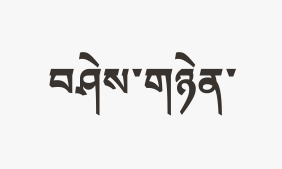བཤེས་གཉེན་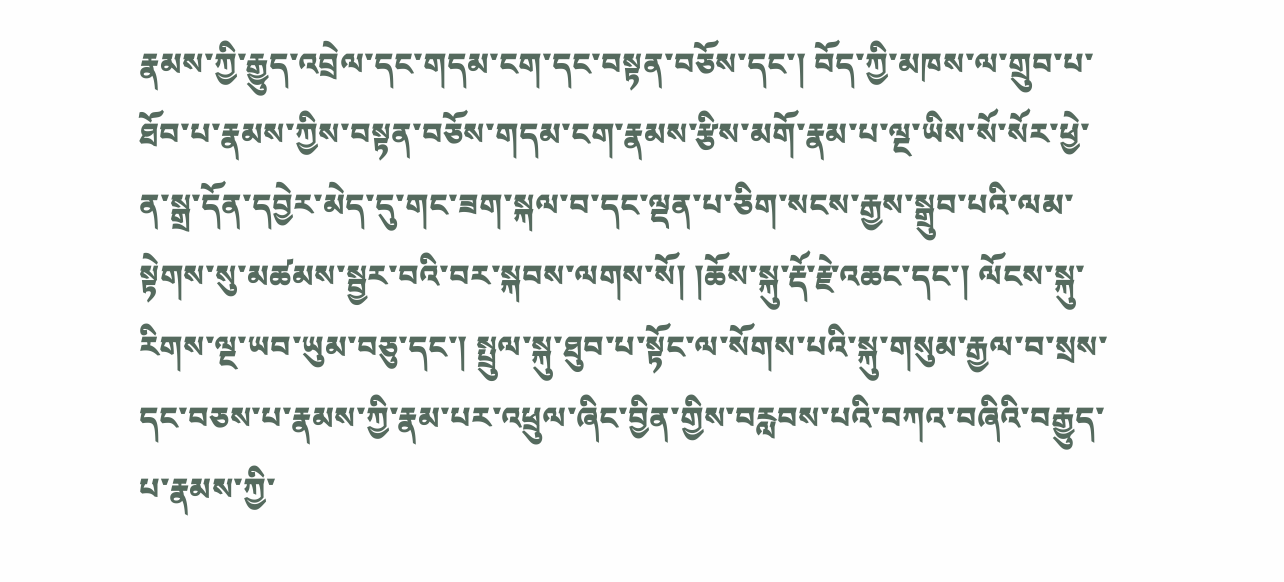རྣམས་ཀྱི་རྒྱུད་འབྲེལ་དང་གདམ་ངག་དང་བསྟན་བཅོས་དང་། བོད་ཀྱི་མཁས་ལ་གྲུབ་པ་ཐོབ་པ་རྣམས་ཀྱིས་བསྟན་བཅོས་གདམ་ངག་རྣམས་རྩིས་མགོ་རྣམ་པ་ལྔ་ཡིས་སོ་སོར་ཕྱེ་ན་སྒྲ་དོན་དབྱེར་མེད་དུ་གང་ཟག་སྐལ་བ་དང་ལྡན་པ་ཅིག་སངས་རྒྱས་སྒྲུབ་པའི་ལམ་སྟེགས་སུ་མཚམས་སྦྱར་བའི་བར་སྐབས་ལགས་སོ། །ཆོས་སྐུ་རྡོ་རྗེ་འཆང་དང་། ལོངས་སྐུ་རིགས་ལྔ་ཡབ་ཡུམ་བཅུ་དང་། སྤྲུལ་སྐུ་ཐུབ་པ་སྟོང་ལ་སོགས་པའི་སྐུ་གསུམ་རྒྱལ་བ་སྲས་དང་བཅས་པ་རྣམས་ཀྱི་རྣམ་པར་འཕྲུལ་ཞིང་བྱིན་གྱིས་བརླབས་པའི་བཀའ་བཞིའི་བརྒྱུད་པ་རྣམས་ཀྱི་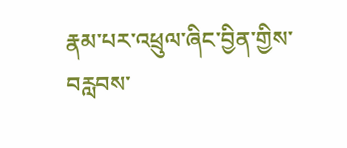རྣམ་པར་འཕྲུལ་ཞིང་བྱིན་གྱིས་བརླབས་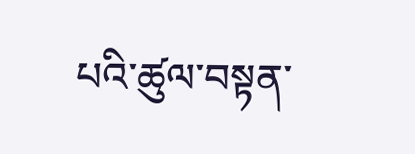པའི་ཚུལ་བསྟན་